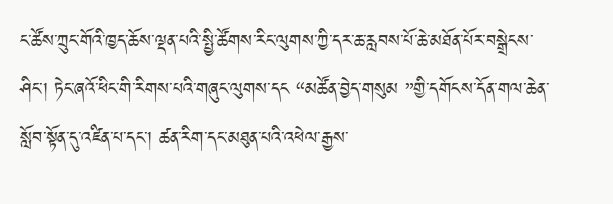ང་ཚོས་ཀྲུང་གོའི་ཁྱད་ཆོས་ལྡན་པའི་སྤྱི་ཚོགས་རིང་ལུགས་ཀྱི་དར་ཆ་རླབས་པོ་ཆེ་མཐོན་པོར་བསྒྲེངས་ཤིང་། ཏེང་ཞའོ་ཕིང་གི་རིགས་པའི་གཞུང་ལུགས་དང “མཚོན་བྱེད་གསུམ ”གྱི་དགོངས་དོན་གལ་ཆེན་སློབ་སྟོན་དུ་འཛིན་པ་དང་། ཚན་རིག་དང་མཐུན་པའི་འཕེལ་རྒྱས་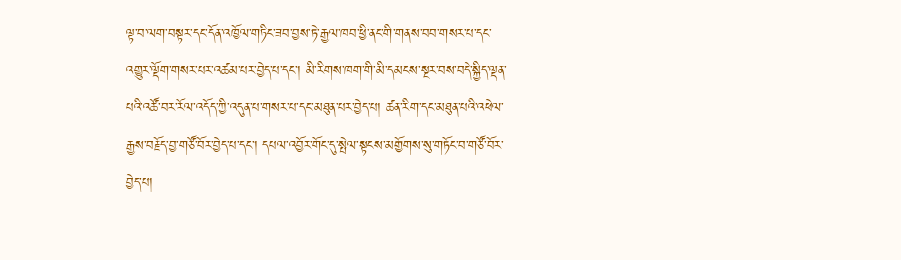ལྟ་བ་ལག་བསྟར་དང་དོན་འཁྱོལ་གཏིང་ཟབ་བྱས་ཏེ་རྒྱལ་ཁབ་ཕྱི་ནང་གི་གནས་བབ་གསར་པ་དང་འགྱུར་ལྡོག་གསར་པར་འཚམ་པར་བྱེད་པ་དང་། མི་རིགས་ཁག་གི་མི་དམངས་སྔར་བས་བདེ་སྐྱིད་ལྡན་པའི་འཚོ་བར་རོལ་འདོད་ཀྱི་འདུན་པ་གསར་པ་དང་མཐུན་པར་བྱེད་པ། ཚན་རིག་དང་མཐུན་པའི་འཕེལ་རྒྱས་བརྗོད་བྱ་གཙོ་བོར་བྱེད་པ་དང་། དཔལ་འབྱོར་གོང་དུ་སྤེལ་སྟངས་མགྱོགས་སུ་གཏོང་བ་གཙོ་བོར་བྱེད་པ།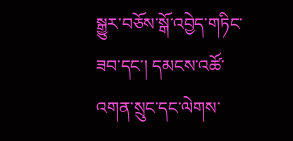སྒྱུར་བཅོས་སྒོ་འབྱེད་གཏིང་ཟབ་དང་། དམངས་འཚོ་འགན་སྲུང་དང་ལེགས་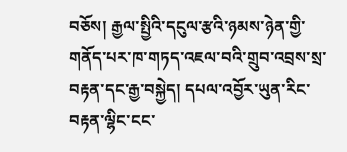བཅོས། རྒྱལ་སྤྱིའི་དངུལ་རྩའི་ཉམས་ཉེན་གྱི་གནོད་པར་ཁ་གཏད་འཇལ་བའི་གྲུབ་འབྲས་སྲ་བརྟན་དང་རྒྱ་བསྐྱེད། དཔལ་འབྱོར་ཡུན་རིང་བརྟན་ལྷིང་ངང་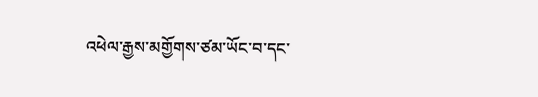འཕེལ་རྒྱས་མགྱོགས་ཙམ་ཡོང་བ་དང་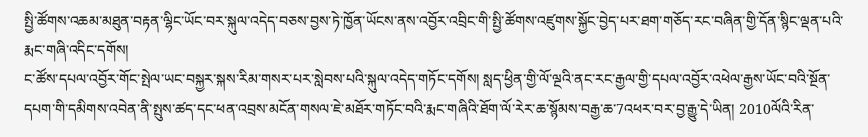སྤྱི་ཚོགས་འཆམ་མཐུན་བརྟན་ལྷིང་ཡོང་བར་སྐུལ་འདེད་བཅས་བྱས་ཏེ་ཁྱོན་ཡོངས་ནས་འབྱོར་འབྲིང་གི་སྤྱི་ཚོགས་འཛུགས་སྐྱོང་བྱེད་པར་ཐག་གཅོད་རང་བཞིན་གྱི་དོན་སྙིང་ལྡན་པའི་རྨང་གཞི་འདིང་དགོས།
ང་ཚོས་དཔལ་འབྱོར་གོང་སྤེལ་ཡང་བསྐྱར་སྐས་རིམ་གསར་པར་སླེབས་པའི་སྐུལ་འདེད་གཏོང་དགོས། སླད་ཕྱིན་གྱི་ལོ་ལྔའི་ནང་རང་རྒྱལ་གྱི་དཔལ་འབྱོར་འཕེལ་རྒྱས་ཡོང་བའི་སྔོན་དཔག་གི་དམིགས་འབེན་ནི་སྤུས་ཚད་དང་ཕན་འབྲས་མངོན་གསལ་ཇེ་མཐོར་གཏོང་བའི་རྨང་གཞིའི་ཐོག་ལོ་རེར་ཆ་སྙོམས་བརྒྱ་ཆ་7འཕར་བར་བྱ་རྒྱུ་དེ་ཡིན། 2010ལོའི་རིན་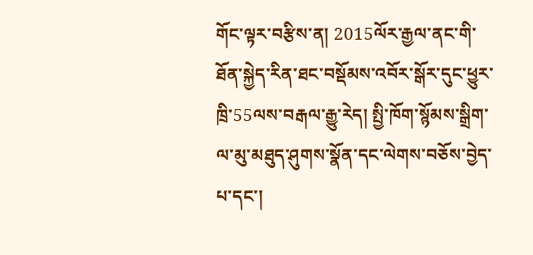གོང་ལྟར་བརྩིས་ན། 2015ལོར་རྒྱལ་ནང་གི་ཐོན་སྐྱེད་རིན་ཐང་བསྡོམས་འབོར་སྒོར་དུང་ཕྱུར་ཁྲི་55ལས་བརྒལ་རྒྱུ་རེད། སྤྱི་ཁོག་སྙོམས་སྒྲིག་ལ་མུ་མཐུད་ཤུགས་སྣོན་དང་ལེགས་བཅོས་བྱེད་པ་དང་།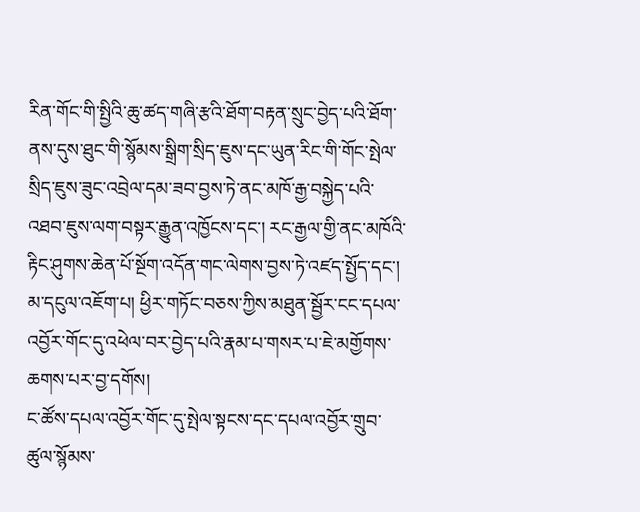རིན་གོང་གི་སྤྱིའི་ཆུ་ཚད་གཞི་རྩའི་ཐོག་བརྟན་སྲུང་བྱེད་པའི་ཐོག་ནས་དུས་ཐུང་གི་སྙོམས་སྒྲིག་སྲིད་ཇུས་དང་ཡུན་རིང་གི་གོང་སྤེལ་སྲིད་ཇུས་ཟུང་འབྲེལ་དམ་ཟབ་བྱས་ཏེ་ནང་མཁོ་རྒྱ་བསྐྱེད་པའི་འཐབ་ཇུས་ལག་བསྟར་རྒྱུན་འཁྱོངས་དང་། རང་རྒྱལ་གྱི་ནང་མཁོའི་རྟིང་ཤུགས་ཆེན་པོ་སྔོག་འདོན་གང་ལེགས་བྱས་ཏེ་འཛད་སྤྱོད་དང་། མ་དངུལ་འཇོག་པ། ཕྱིར་གཏོང་བཅས་ཀྱིས་མཐུན་སྦྱོར་ངང་དཔལ་འབྱོར་གོང་དུ་འཕེལ་བར་བྱེད་པའི་རྣམ་པ་གསར་པ་ཇེ་མགྱོགས་ཆགས་པར་བྱ་དགོས།
ང་ཚོས་དཔལ་འབྱོར་གོང་དུ་སྤེལ་སྟངས་དང་དཔལ་འབྱོར་གྲུབ་ཚུལ་སྙོམས་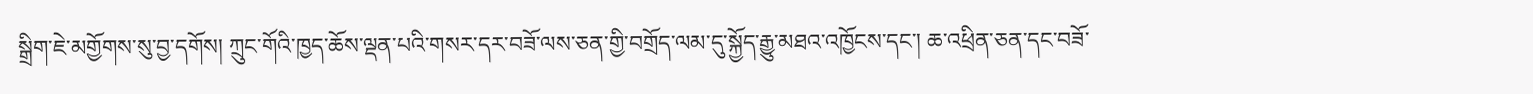སྒྲིག་ཇེ་མགྱོགས་སུ་བྱ་དགོས། ཀྲུང་གོའི་ཁྱད་ཆོས་ལྡན་པའི་གསར་དར་བཟོ་ལས་ཅན་གྱི་བགྲོད་ལམ་དུ་སྐྱོད་རྒྱུ་མཐའ་འཁྱོངས་དང་། ཆ་འཕྲིན་ཅན་དང་བཟོ་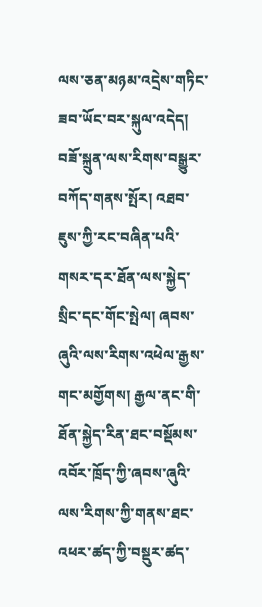ལས་ཅན་མཉམ་འདྲེས་གཏིང་ཟབ་ཡོང་བར་སྐུལ་འདེད། བཟོ་སྐྲུན་ལས་རིགས་བསྒྱུར་བཀོད་གནས་སྤོར། འཐབ་ཇུས་ཀྱི་རང་བཞིན་པའི་གསར་དར་ཐོན་ལས་སྐྱེད་སྲིང་དང་གོང་སྤེལ། ཞབས་ཞུའི་ལས་རིགས་འཕེལ་རྒྱས་གང་མགྱོགས། རྒྱལ་ནང་གི་ཐོན་སྐྱེད་རིན་ཐང་བསྡོམས་འབོར་ཁྲོད་ཀྱི་ཞབས་ཞུའི་ལས་རིགས་ཀྱི་གནས་ཐང་འཕར་ཚད་ཀྱི་བསྡུར་ཚད་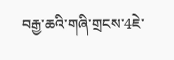བརྒྱ་ཆའི་གཞི་གྲངས་4ཇེ་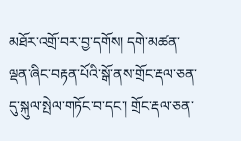མཐོར་འགྲོ་བར་བྱ་དགོས། དགེ་མཚན་ལྡན་ཞིང་བརྟན་པོའི་སྒོ་ནས་གྲོང་རྡལ་ཅན་དུ་སྐུལ་སྤེལ་གཏོང་བ་དང་། གྲོང་རྡལ་ཅན་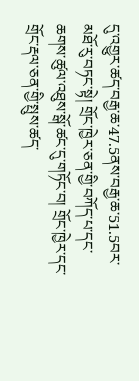དུ་འགྱུར་ཚད་བརྒྱ་ཆ་47.5ནས་བརྒྱ་ཆ་51.5བར་མཐོ་རུ་བཏང་སྟེ། གྲོང་ཁྱེར་ཅན་གྱི་བཀོད་པ་དང་ཆགས་ཚུལ་འཐུས་སྒོ་ཚང་དུ་གཏོང་བ། གྲོང་ཁྱེར་དང་གྲོང་རྡལ་ཅན་གྱི་སྤུས་ཚད་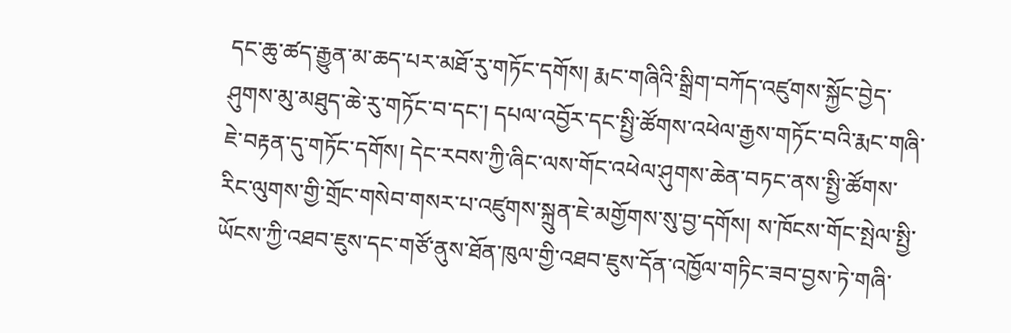དང་ཆུ་ཚད་རྒྱུན་མ་ཆད་པར་མཐོ་རུ་གཏོང་དགོས། རྨང་གཞིའི་སྒྲིག་བཀོད་འཛུགས་སྐྱོང་བྱེད་ཤུགས་མུ་མཐུད་ཆེ་རུ་གཏོང་བ་དང་། དཔལ་འབྱོར་དང་སྤྱི་ཚོགས་འཕེལ་རྒྱས་གཏོང་བའི་རྨང་གཞི་ཇེ་བརྟན་དུ་གཏོང་དགོས། དེང་རབས་ཀྱི་ཞིང་ལས་གོང་འཕེལ་ཤུགས་ཆེན་བཏང་ནས་སྤྱི་ཚོགས་རིང་ལུགས་གྱི་གྲོང་གསེབ་གསར་པ་འཛུགས་སྐྲུན་ཇེ་མགྱོགས་སུ་བྱ་དགོས། ས་ཁོངས་གོང་སྤེལ་སྤྱི་ཡོངས་ཀྱི་འཐབ་ཇུས་དང་གཙོ་ནུས་ཐོན་ཁུལ་གྱི་འཐབ་ཇུས་དོན་འཁྱོལ་གཏིང་ཟབ་བྱས་ཏེ་གཞི་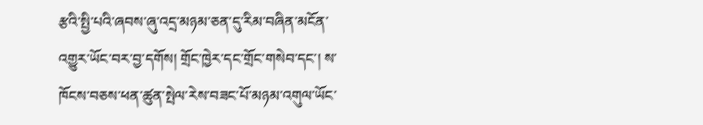རྩའི་སྤྱི་པའི་ཞབས་ཞུ་འདྲ་མཉམ་ཅན་དུ་རིམ་བཞིན་མངོན་འགྱུར་ཡོང་བར་བྱ་དགོས། གྲོང་ཁྱེར་དང་གྲོང་གསེབ་དང་། ས་ཁོངས་བཅས་ཕན་ཚུན་སྤེལ་རེས་བཟང་པོ་མཉམ་འགུལ་ཡོང་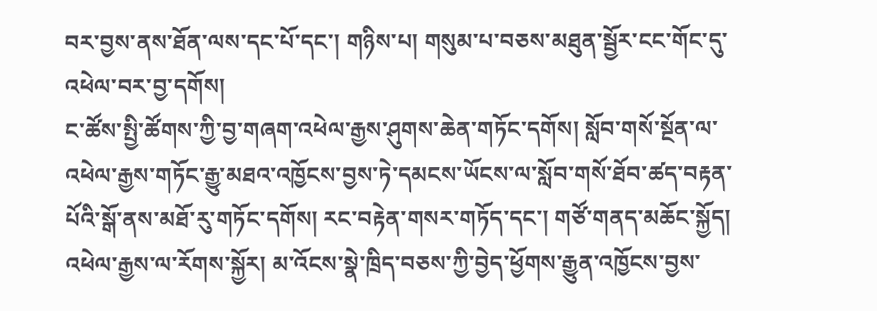བར་བྱས་ནས་ཐོན་ལས་དང་པོ་དང་། གཉིས་པ། གསུམ་པ་བཅས་མཐུན་སྦྱོར་ངང་གོང་དུ་འཕེལ་བར་བྱ་དགོས།
ང་ཚོས་སྤྱི་ཚོགས་ཀྱི་བྱ་གཞག་འཕེལ་རྒྱས་ཤུགས་ཆེན་གཏོང་དགོས། སློབ་གསོ་སྔོན་ལ་འཕེལ་རྒྱས་གཏོང་རྒྱུ་མཐའ་འཁྱོངས་བྱས་ཏེ་དམངས་ཡོངས་ལ་སློབ་གསོ་ཐོབ་ཚད་བརྟན་པོའི་སྒོ་ནས་མཐོ་རུ་གཏོང་དགོས། རང་བརྟེན་གསར་གཏོད་དང་། གཙོ་གནད་མཆོང་སྐྱོད། འཕེལ་རྒྱས་ལ་རོགས་སྐྱོར། མ་འོངས་སྣེ་ཁྲིད་བཅས་ཀྱི་བྱེད་ཕྱོགས་རྒྱུན་འཁྱོངས་བྱས་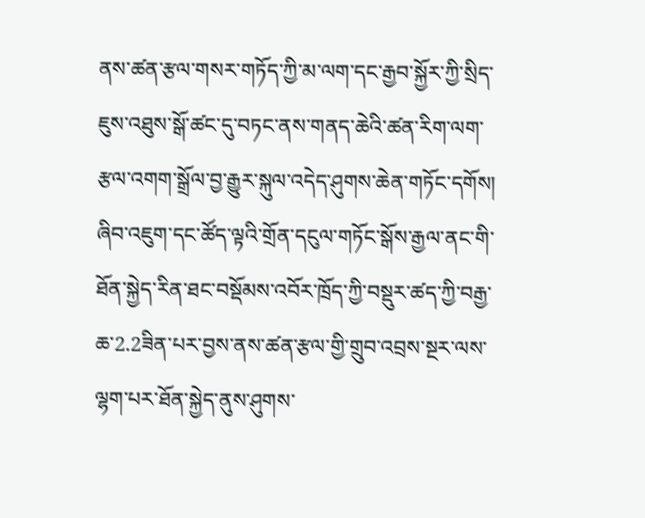ནས་ཚན་རྩལ་གསར་གཏོད་ཀྱི་མ་ལག་དང་རྒྱབ་སྐྱོར་ཀྱི་སྲིད་ཇུས་འཐུས་སྒོ་ཚང་དུ་བཏང་ནས་གནད་ཆེའི་ཚན་རིག་ལག་རྩལ་འགག་སྒྲོལ་བྱ་རྒྱུར་སྐུལ་འདེད་ཤུགས་ཆེན་གཏོང་དགོས། ཞིབ་འཇུག་དང་ཚོད་ལྟའི་གྲོན་དངུལ་གཏོང་སྒོས་རྒྱལ་ནང་གི་ཐོན་སྐྱེད་རིན་ཐང་བསྡོམས་འབོར་ཁྲོད་ཀྱི་བསྡུར་ཚད་ཀྱི་བརྒྱ་ཆ་2.2ཟིན་པར་བྱས་ནས་ཚན་རྩལ་གྱི་གྲུབ་འབྲས་སྔར་ལས་ལྷག་པར་ཐོན་སྐྱེད་ནུས་ཤུགས་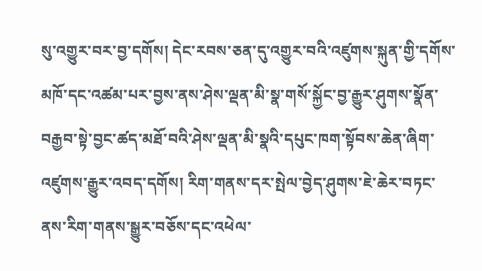སུ་འགྱུར་བར་བྱ་དགོས། དེང་རབས་ཅན་དུ་འགྱུར་བའི་འཛུགས་སྐུན་གྱི་དགོས་མཁོ་དང་འཚམ་པར་བྱས་ནས་ཤེས་ལྡན་མི་སྣ་གསོ་སྐྱོང་བྱ་རྒྱུར་ཤུགས་སྣོན་བརྒྱབ་སྟེ་བྱང་ཚད་མཐོ་བའི་ཤེས་ལྡན་མི་སྣའི་དཔུང་ཁག་སྟོབས་ཆེན་ཞིག་འཛུགས་རྒྱུར་འབད་དགོས། རིག་གནས་དར་སྤེལ་བྱེད་ཤུགས་ཇེ་ཆེར་བཏང་ནས་རིག་གནས་སྒྱུར་བཅོས་དང་འཕེལ་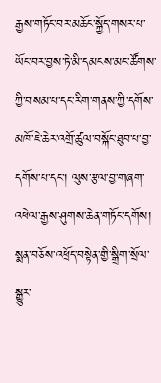རྒྱས་གཏོང་བར་མཆོང་སྐྱོད་གསར་པ་ཡོང་བར་བྱས་ཏེ་མི་དམངས་མང་ཚོགས་ཀྱི་བསམ་པ་དང་རིག་གནས་ཀྱི་དགོས་མཁོ་ཇེ་ཆེར་འགྲོ་ཚུལ་བསྐོང་ཐུབ་པ་བྱ་དགོས་པ་དང་། ལུས་རྩལ་བྱ་གཞག་འཕེལ་རྒྱས་ཤུགས་ཆེན་གཏོང་དགོས། སྨན་བཅོས་འཕྲོད་བསྟེན་གྱི་སྒྲིག་སྲོལ་སྒྱུར་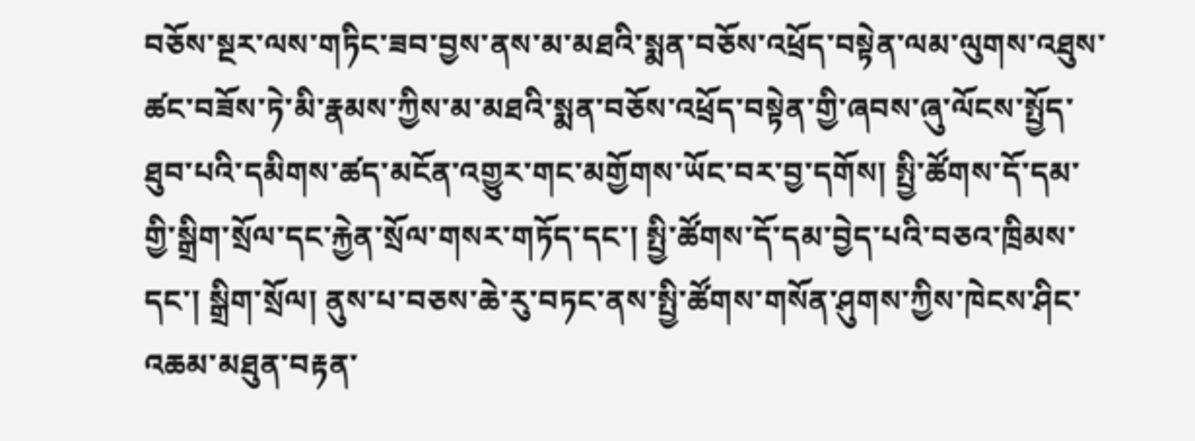བཅོས་སྔར་ལས་གཏིང་ཟབ་བྱས་ནས་མ་མཐའི་སྨན་བཅོས་འཕྲོད་བསྟེན་ལམ་ལུགས་འཐུས་ཚང་བཟོས་ཏེ་མི་རྣམས་ཀྱིས་མ་མཐའི་སྨན་བཅོས་འཕྲོད་བསྟེན་གྱི་ཞབས་ཞུ་ལོངས་སྤྱོད་ཐུབ་པའི་དམིགས་ཚད་མངོན་འགྱུར་གང་མགྱོགས་ཡོང་བར་བྱ་དགོས། སྤྱི་ཚོགས་དོ་དམ་གྱི་སྒྲིག་སྲོལ་དང་རྐྱེན་སྲོལ་གསར་གཏོད་དང་། སྤྱི་ཚོགས་དོ་དམ་བྱེད་པའི་བཅའ་ཁྲིམས་དང་། སྒྲིག་སྲོལ། ནུས་པ་བཅས་ཆེ་རུ་བཏང་ནས་སྤྱི་ཚོགས་གསོན་ཤུགས་ཀྱིས་ཁེངས་ཤིང་འཆམ་མཐུན་བརྟན་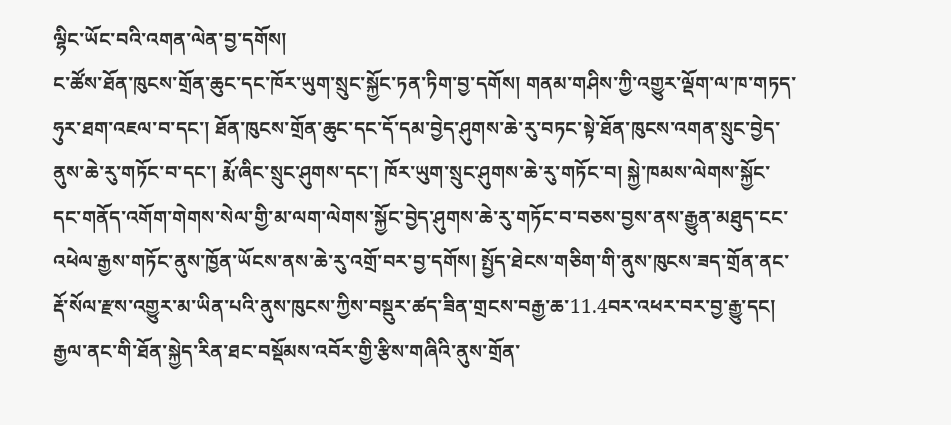ལྷིང་ཡོང་བའི་འགན་ལེན་བྱ་དགོས།
ང་ཚོས་ཐོན་ཁུངས་གྲོན་ཆུང་དང་ཁོར་ཡུག་སྲུང་སྐྱོང་ཏན་ཏིག་བྱ་དགོས། གནམ་གཤིས་ཀྱི་འགྱུར་ལྡོག་ལ་ཁ་གཏད་ཧུར་ཐག་འཇལ་བ་དང་། ཐོན་ཁུངས་གྲོན་ཆུང་དང་དོ་དམ་བྱེད་ཤུགས་ཆེ་རུ་བཏང་སྟེ་ཐོན་ཁུངས་འགན་སྲུང་བྱེད་ནུས་ཆེ་རུ་གཏོང་བ་དང་། རྨོ་ཞིང་སྲུང་ཤུགས་དང་། ཁོར་ཡུག་སྲུང་ཤུགས་ཆེ་རུ་གཏོང་བ། སྐྱེ་ཁམས་ལེགས་སྐྱོང་དང་གནོད་འགོག་གེགས་སེལ་གྱི་མ་ལག་ལེགས་སྐྱོང་བྱེད་ཤུགས་ཆེ་རུ་གཏོང་བ་བཅས་བྱས་ནས་རྒྱུན་མཐུད་ངང་འཕེལ་རྒྱས་གཏོང་ནུས་ཁྱོན་ཡོངས་ནས་ཆེ་རུ་འགྲོ་བར་བྱ་དགོས། སྤྱོད་ཐེངས་གཅིག་གི་ནུས་ཁུངས་ཟད་གྲོན་ནང་རྡོ་སོལ་རྫས་འགྱུར་མ་ཡིན་པའི་ནུས་ཁུངས་ཀྱིས་བསྡུར་ཚད་ཟིན་གྲངས་བརྒྱ་ཆ་11.4བར་འཕར་བར་བྱ་རྒྱུ་དང། རྒྱལ་ནང་གི་ཐོན་སྐྱེད་རིན་ཐང་བསྡོམས་འབོར་གྱི་རྩིས་གཞིའི་ནུས་གྲོན་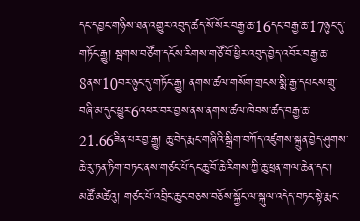དང་དབྱང་གཉིས་ཐན་འགྱུར་འབུད་ཚད་སོ་སོར་བརྒྱ་ཆ་16དང་བརྒྱ་ཆ་17ཉུང་དུ་གཏོང་རྒྱུ། སྦགས་བཙོག་དངོས་རིགས་གཙོ་བོ་ཕྱིར་འབུད་བྱེད་འབོར་བརྒྱ་ཆ་8ནས་10བར་ཉུང་དུ་གཏོང་རྒྱུ། ནགས་ཚལ་གསོག་གྲངས་སྨི་རྒྱ་དཔངས་གྲུ་བཞི་མ་དུང་ཕྱུར་6འཕར་བར་བྱས་ནས་ནགས་ཚལ་ཁེབས་ཚད་བརྒྱ་ཆ་21.66ཟིན་པར་བྱ་རྒྱུ། ཆུ་བེད་རྨང་གཞིའི་སྒྲིག་བཀོད་འཛུགས་སྐྲུན་བྱེད་ཤུགས་ཆེ་རུ་ཏན་ཏིག་བཏང་ནས་གཙང་པོ་དང་ཆུ་བོ་ཆེ་རིགས་ཀྱི་ཆུ་ཕྲན་གལ་ཆེན་དང་། མཚོ་མཚེའུ། གཙང་པོ་འབྲིང་ཆུང་བཅས་བཅོས་སྐྱོང་ལ་སྐུལ་འདེད་བཏང་སྟེ་རྨང་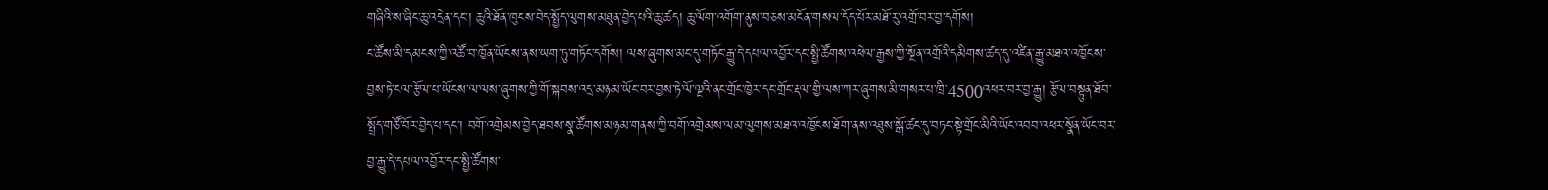གཞིའི་ས་ཞིང་ཆུ་འདྲེན་དང་། ཆུའི་ཐོན་ཁུངས་བེད་སྤྱོད་ལུགས་མཐུན་བྱེད་པའི་ཆུ་ཚད། ཆུ་ལོག་འགོག་ནུས་བཅས་མངོན་གསལ་དོད་པོར་མཐོ་རུ་འགྲོ་བར་བྱ་དགོས།
ང་ཚོས་མི་དམངས་ཀྱི་འཚོ་བ་ཁྱོན་ཡོངས་ནས་ཡག་ཏུ་གཏོང་དགོས། ལས་ཞུགས་མང་དུ་གཏོང་རྒྱུ་དེ་དཔལ་འབྱོར་དང་སྤྱི་ཚོགས་འཕེལ་རྒྱས་ཀྱི་སྔོན་འགྲོའི་དམིགས་ཚད་དུ་འཛིན་རྒྱུ་མཐའ་འཁྱོངས་བྱས་ཏེ་ངལ་རྩོལ་པ་ཡོངས་ལ་ལས་ཞུགས་ཀྱི་གོ་སྐབས་འདྲ་མཉམ་ཡོང་བར་བྱས་ཏེ་ལོ་ལྔའི་ནང་གྲོང་ཁྱེར་དང་གྲོང་རྡལ་གྱི་ལས་ཀར་ཞུགས་མི་གསར་པ་ཁྲི་4500འཕར་བར་བྱ་རྒྱུ། རྩོལ་བསྟུན་ཐོབ་སྤྲོད་གཙོ་བོར་བྱེད་པ་དང་། བགོ་འགྲེམས་བྱེད་ཐབས་སྣ་ཚོགས་མཉམ་གནས་ཀྱི་བགོ་འགྲེམས་ལམ་ལུགས་མཐའ་འཁྱོངས་ཐོག་ནས་འཐུས་སྒོ་ཚང་དུ་བཏང་སྟེ་གྲོང་མིའི་ཡོང་འབབ་འཕར་སྣོན་ཡོང་བར་བྱ་རྒྱུ་དེ་དཔལ་འབྱོར་དང་སྤྱི་ཚོགས་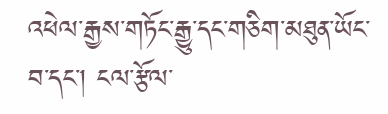འཕེལ་རྒྱས་གཏོང་རྒྱུ་དང་གཅིག་མཐུན་ཡོང་བ་དང་། ངལ་རྩོལ་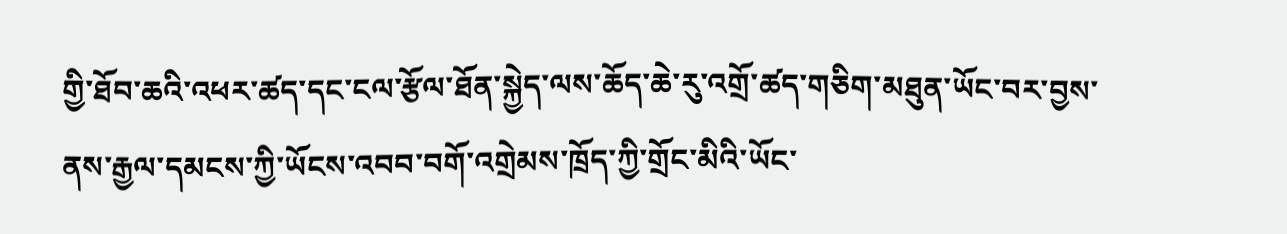གྱི་ཐོབ་ཆའི་འཕར་ཚད་དང་ངལ་རྩོལ་ཐོན་སྐྱེད་ལས་ཆོད་ཆེ་རུ་འགྲོ་ཚད་གཅིག་མཐུན་ཡོང་བར་བྱས་ནས་རྒྱལ་དམངས་ཀྱི་ཡོངས་འབབ་བགོ་འགྲེམས་ཁྲོད་ཀྱི་གྲོང་མིའི་ཡོང་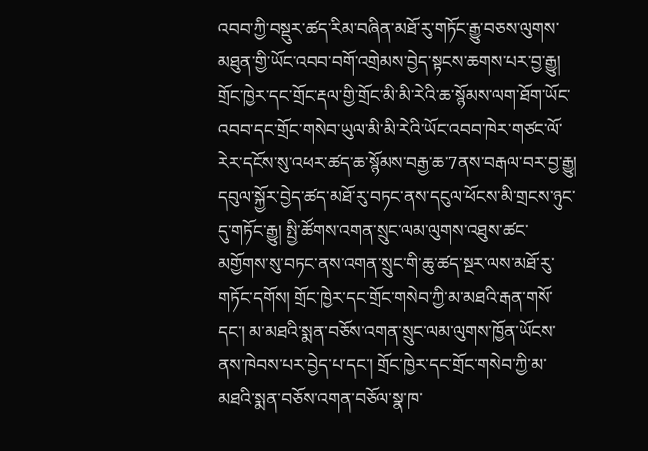འབབ་ཀྱི་བསྡུར་ཚད་རིམ་བཞིན་མཐོ་རུ་གཏོང་རྒྱུ་བཅས་ལུགས་མཐུན་གྱི་ཡོང་འབབ་བགོ་འགྲེམས་བྱེད་སྟངས་ཆགས་པར་བྱ་རྒྱུ། གྲོང་ཁྱེར་དང་གྲོང་རྡལ་གྱི་གྲོང་མི་མི་རེའི་ཆ་སྙོམས་ལག་ཐོག་ཡོང་འབབ་དང་གྲོང་གསེབ་ཡུལ་མི་མི་རེའི་ཡོང་འབབ་ཁེར་གཙང་ལོ་རེར་དངོས་སུ་འཕར་ཚད་ཆ་སྙོམས་བརྒྱ་ཆ་7ནས་བརྒལ་བར་བྱ་རྒྱུ། དབུལ་སྐྱོར་བྱེད་ཚད་མཐོ་རུ་བཏང་ནས་དངུལ་ཕོངས་མི་གྲངས་ཉུང་དུ་གཏོང་རྒྱུ། སྤྱི་ཚོགས་འགན་སྲུང་ལམ་ལུགས་འཐུས་ཚང་མགྱོགས་སུ་བཏང་ནས་འགན་སྲུང་གི་ཆུ་ཚད་སྔར་ལས་མཐོ་རུ་གཏོང་དགོས། གྲོང་ཁྱེར་དང་གྲོང་གསེབ་ཀྱི་མ་མཐའི་རྒན་གསོ་དང་། མ་མཐའི་སྨན་བཅོས་འགན་སྲུང་ལམ་ལུགས་ཁྱོན་ཡོངས་ནས་ཁེབས་པར་བྱེད་པ་དང་། གྲོང་ཁྱེར་དང་གྲོང་གསེབ་ཀྱི་མ་མཐའི་སྨན་བཅོས་འགན་བཅོལ་སྣ་ཁ་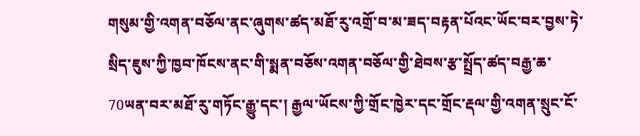གསུམ་གྱི་འགན་བཅོལ་ནང་ཞུགས་ཚད་མཐོ་རུ་འགྲོ་བ་མ་ཟད་བརྟན་པོའང་ཡོང་བར་བྱས་ཏེ་སྲིད་ཇུས་ཀྱི་ཁྱབ་ཁོངས་ནང་གི་སྨན་བཅོས་འགན་བཅོལ་གྱི་ཐེབས་རྩ་སྤྲོད་ཚད་བརྒྱ་ཆ་70ཡན་བར་མཐོ་རུ་གཏོང་རྒྱུ་དང་། རྒྱལ་ཡོངས་ཀྱི་གྲོང་ཁྱེར་དང་གྲོང་རྡལ་གྱི་འགན་སྲུང་ངོ་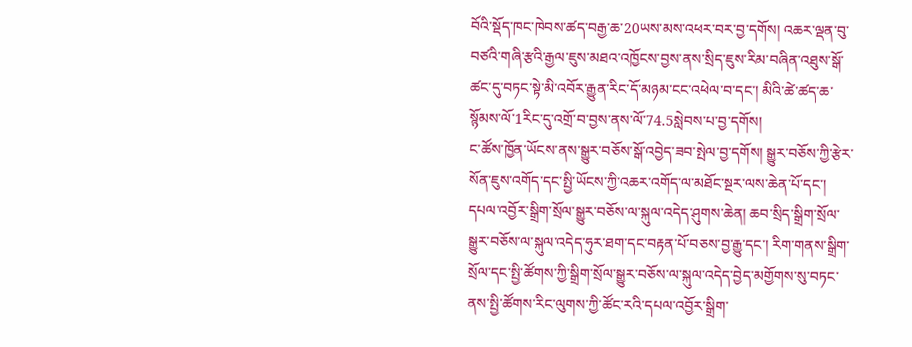བོའི་སྡོད་ཁང་ཁེབས་ཚད་བརྒྱ་ཆ་20ཡས་མས་འཕར་བར་བྱ་དགོས། འཆར་ལྡན་བུ་བཙའི་གཞི་རྩའི་རྒྱལ་ཇུས་མཐའ་འཁྱོངས་བྱས་ནས་སྲིད་ཇུས་རིམ་བཞིན་འཐུས་སྒོ་ཚང་དུ་བཏང་སྟེ་མི་འབོར་རྒྱུན་རིང་དོ་མཉམ་ངང་འཕེལ་བ་དང་། མིའི་ཚེ་ཚད་ཆ་སྙོམས་ལོ་1རིང་དུ་འགྲོ་བ་བྱས་ནས་ལོ་74.5སླེབས་པ་བྱ་དགོས།
ང་ཚོས་ཁྱོན་ཡོངས་ནས་སྒྱུར་བཅོས་སྒོ་འབྱེད་ཟབ་སྤེལ་བྱ་དགོས། སྒྱུར་བཅོས་ཀྱི་རྩེར་སོན་ཇུས་འགོད་དང་སྤྱི་ཡོངས་ཀྱི་འཆར་འགོད་ལ་མཐོང་སྔར་ལས་ཆེན་པོ་དང་། དཔལ་འབྱོར་སྒྲིག་སྲོལ་སྒྱུར་བཅོས་ལ་སྐུལ་འདེད་ཤུགས་ཆེན། ཆབ་སྲིད་སྒྲིག་སྲོལ་སྒྱུར་བཅོས་ལ་སྐུལ་འདེད་ཧུར་ཐག་དང་བརྟན་པོ་བཅས་བྱ་རྒྱུ་དང་། རིག་གནས་སྒྲིག་སྲོལ་དང་སྤྱི་ཚོགས་ཀྱི་སྒྲིག་སྲོལ་སྒྱུར་བཅོས་ལ་སྐུལ་འདེད་བྱེད་མགྱོགས་སུ་བཏང་ནས་སྤྱི་ཚོགས་རིང་ལུགས་ཀྱི་ཚོང་རའི་དཔལ་འབྱོར་སྒྲིག་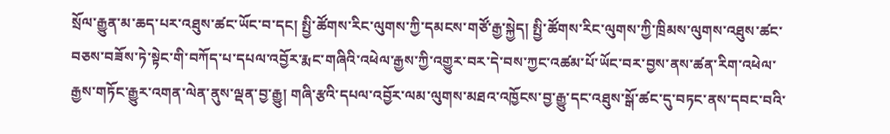སྲོལ་རྒྱུན་མ་ཆད་པར་འཐུས་ཚང་ཡོང་བ་དང། སྤྱི་ཚོགས་རིང་ལུགས་ཀྱི་དམངས་གཙོ་རྒྱ་སྐྱེད། སྤྱི་ཚོགས་རིང་ལུགས་ཀྱི་ཁྲིམས་ལུགས་འཐུས་ཚང་བཅས་བཟོས་ཏེ་སྟེང་གི་བཀོད་པ་དཔལ་འབྱོར་རྨང་གཞིའི་འཕེལ་རྒྱས་ཀྱི་འགྱུར་བར་དེ་བས་ཀྱང་འཚམ་པོ་ཡོང་བར་བྱས་ནས་ཚན་རིག་འཕེལ་རྒྱས་གཏོང་རྒྱུར་འགན་ལེན་ནུས་ལྡན་བྱ་རྒྱུ། གཞི་རྩའི་དཔལ་འབྱོར་ལམ་ལུགས་མཐའ་འཁྱོངས་བྱ་རྒྱུ་དང་འཐུས་སྒོ་ཚང་དུ་བཏང་ནས་དབང་བའི་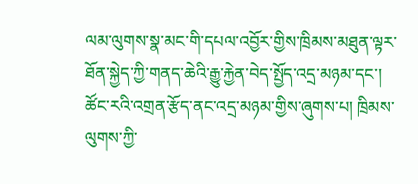ལམ་ལུགས་སྣ་མང་གི་དཔལ་འབྱོར་གྱིས་ཁྲིམས་མཐུན་ལྟར་ཐོན་སྐྱེད་ཀྱི་གནད་ཆེའི་རྒྱུ་རྐྱེན་བེད་སྤྱོད་འདྲ་མཉམ་དང་། ཚོང་རའི་འགྲན་རྩོད་ནང་འདྲ་མཉམ་གྱིས་ཞུགས་པ། ཁྲིམས་ལུགས་ཀྱི་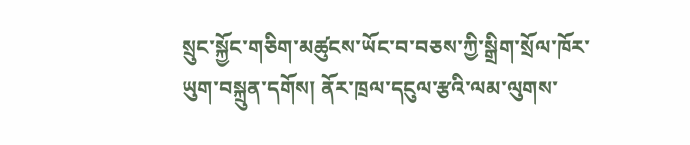སྲུང་སྐྱོང་གཅིག་མཚུངས་ཡོང་བ་བཅས་ཀྱི་སྒྲིག་སྲོལ་ཁོར་ཡུག་བསྐྲུན་དགོས། ནོར་ཁྲལ་དངུལ་རྩའི་ལམ་ལུགས་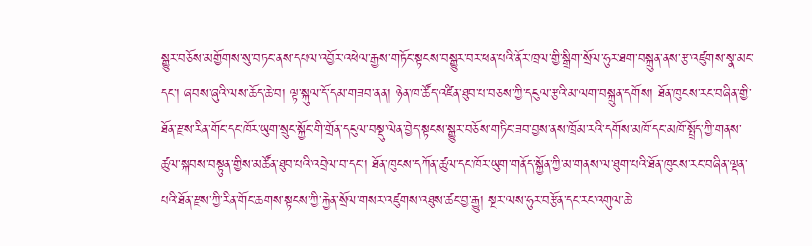སྒྱུར་བཅོས་མགྱོགས་སུ་བཏང་ནས་དཔལ་འབྱོར་འཕེལ་རྒྱས་གཏོང་སྟངས་བསྒྱུར་བར་ཕན་པའི་ནོར་ཁྲལ་གྱི་སྒྲིག་སྲོལ་ཧུར་ཐག་བསྐྲུན་ནས་རྩ་འཛུགས་སྣ་མང་དང་། ཞབས་ཞུའི་ལས་ཆོད་ཆེ་བ། ལྟ་སྐུལ་དོ་དམ་གཟབ་ནན། ཉེན་ཁ་ཚོད་འཛིན་ཐུབ་པ་བཅས་ཀྱི་དངུལ་རྩའི་མ་ལག་བསྐྲུན་དགོས། ཐོན་ཁུངས་རང་བཞིན་གྱི་ཐོན་རྫས་རིན་གོང་དང་ཁོར་ཡུག་སྲུང་སྐྱོང་གི་གྲོན་དངུལ་བསྡུ་ལེན་བྱེད་སྟངས་སྒྱུར་བཅོས་གཏིང་ཟབ་བྱས་ནས་ཁྲོམ་རའི་དགོས་མཁོ་དང་མཁོ་སྤྲོད་ཀྱི་གནས་ཚུལ་སྐབས་བསྟུན་གྱིས་མཚོན་ཐུབ་པའི་འབྲེལ་བ་དང་། ཐོན་ཁུངས་དཀོན་ཚུལ་དང་ཁོར་ཡུག་གནོད་སྐྱོན་ཀྱི་མ་གནས་ལ་ཐུག་པའི་ཐོན་ཁུངས་རང་བཞིན་ལྡན་པའི་ཐོན་རྫས་ཀྱི་རིན་གོང་ཆགས་སྟངས་ཀྱི་རྐྱེན་སྲོལ་གསར་འཛུགས་འཐུས་ཚང་བྱ་རྒྱུ། སྔར་ལས་ཧུར་བརྩོན་དང་རང་འགུལ་ཆེ་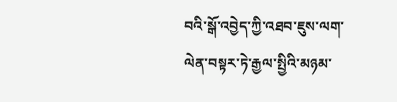བའི་སྒོ་འབྱེད་ཀྱི་འཐབ་ཇུས་ལག་ལེན་བསྟར་ཏེ་རྒྱལ་སྤྱིའི་མཉམ་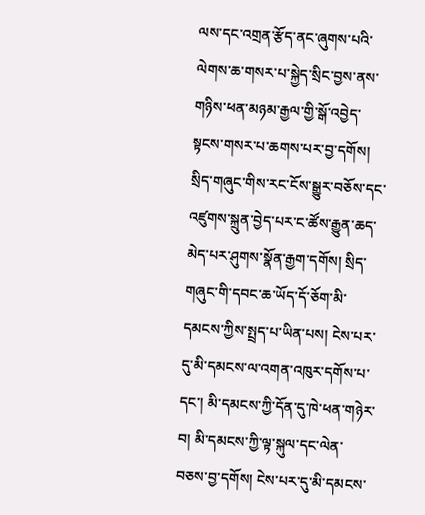ལས་དང་འགྲན་རྩོད་ནང་ཞུགས་པའི་ལེགས་ཆ་གསར་པ་སྐྱེད་སྲིང་བྱས་ནས་གཉིས་ཕན་མཉམ་རྒྱལ་གྱི་སྒོ་འབྱེད་སྟངས་གསར་པ་ཆགས་པར་བྱ་དགོས།
སྲིད་གཞུང་གིས་རང་ངོས་སྒྱུར་བཅོས་དང་འཛུགས་སྐྲུན་བྱེད་པར་ང་ཚོས་རྒྱུན་ཆད་མེད་པར་ཤུགས་སྣོན་རྒྱག་དགོས། སྲིད་གཞུང་གི་དབང་ཆ་ཡོད་དོ་ཅོག་མི་དམངས་ཀྱིས་སྤྲད་པ་ཡིན་པས། ངེས་པར་དུ་མི་དམངས་ལ་འགན་འཁུར་དགོས་པ་དང་། མི་དམངས་ཀྱི་དོན་དུ་ཁེ་ཕན་གཉེར་བ། མི་དམངས་ཀྱི་ལྟ་སྐུལ་དང་ལེན་བཅས་བྱ་དགོས། ངེས་པར་དུ་མི་དམངས་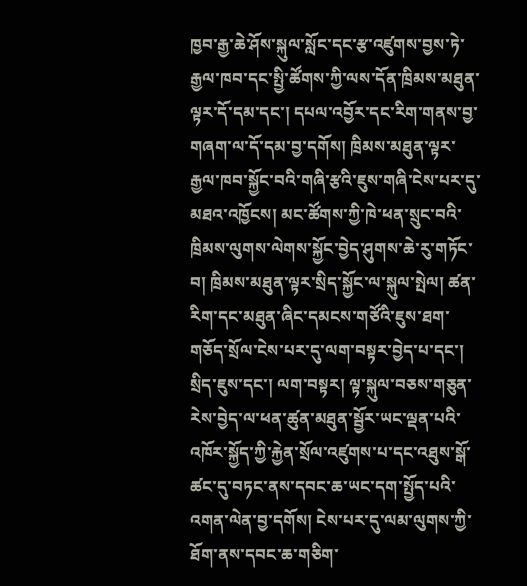ཁྱབ་རྒྱ་ཆེ་ཤོས་སྐུལ་སློང་དང་རྩ་འཛུགས་བྱས་ཏེ་རྒྱལ་ཁབ་དང་སྤྱི་ཚོགས་ཀྱི་ལས་དོན་ཁྲིམས་མཐུན་ལྟར་དོ་དམ་དང་། དཔལ་འབྱོར་དང་རིག་གནས་བྱ་གཞག་ལ་དོ་དམ་བྱ་དགོས། ཁྲིམས་མཐུན་ལྟར་རྒྱལ་ཁབ་སྐྱོང་བའི་གཞི་རྩའི་ཇུས་གཞི་ངེས་པར་དུ་མཐའ་འཁྱོངས། མང་ཚོགས་ཀྱི་ཁེ་ཕན་སྲུང་བའི་ཁྲིམས་ལུགས་ལེགས་སྐྱོང་བྱེད་ཤུགས་ཆེ་རུ་གཏོང་བ། ཁྲིམས་མཐུན་ལྟར་སྲིད་སྐྱོང་ལ་སྐུལ་སྤེལ། ཚན་རིག་དང་མཐུན་ཞིང་དམངས་གཙོའི་ཇུས་ཐག་གཅོད་སྲོལ་ངེས་པར་དུ་ལག་བསྟར་བྱེད་པ་དང་། སྲིད་ཇུས་དང་། ལག་བསྟར། ལྟ་སྐུལ་བཅས་གཅུན་རེས་བྱེད་ལ་ཕན་ཚུན་མཐུན་སྦྱོར་ཡང་ལྡན་པའི་འཁོར་སྐྱོད་ཀྱི་རྐྱེན་སྲོལ་འཛུགས་པ་དང་འཐུས་སྒོ་ཚང་དུ་བཏང་ནས་དབང་ཆ་ཡང་དག་སྤྱོད་པའི་འགན་ལེན་བྱ་དགོས། ངེས་པར་དུ་ལམ་ལུགས་ཀྱི་ཐོག་ནས་དབང་ཆ་གཅིག་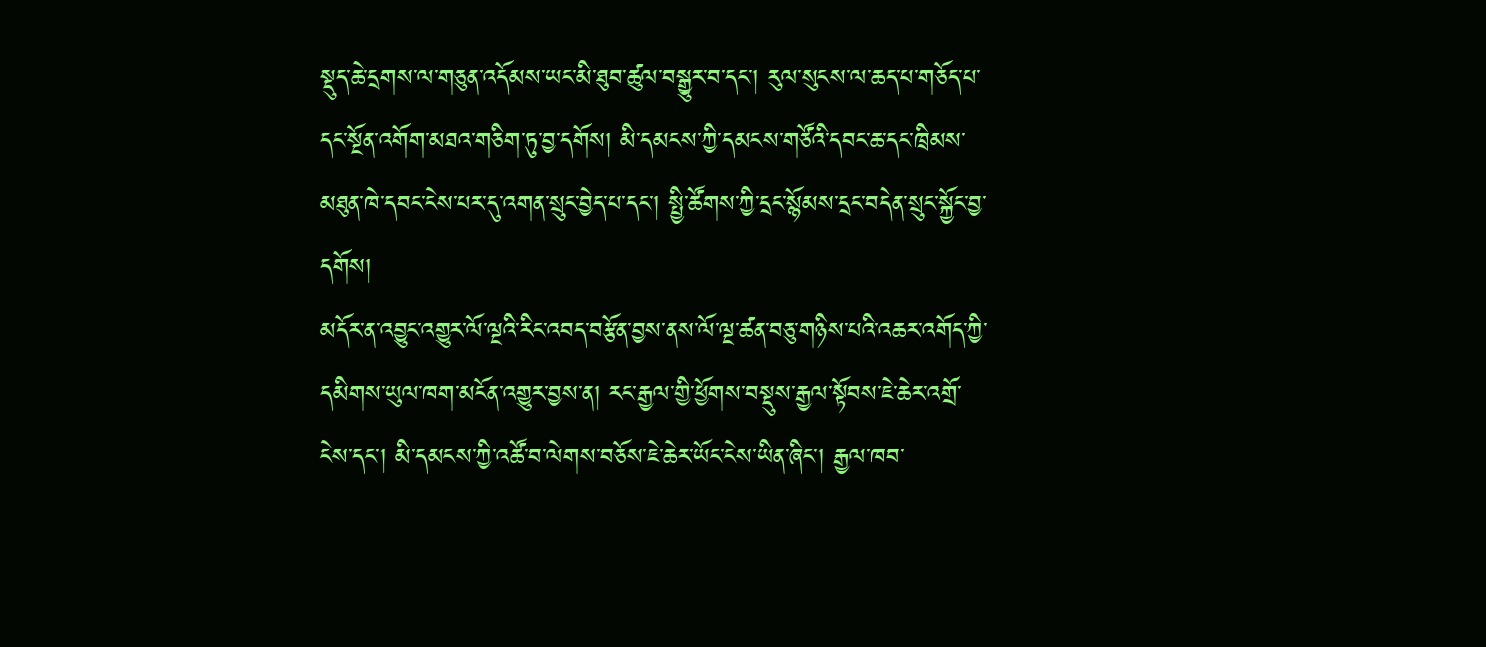སྡུད་ཆེ་དྲགས་ལ་གཅུན་འདོམས་ཡང་མི་ཐུབ་ཚུལ་བསྒྱུར་བ་དང་། རུལ་སུངས་ལ་ཆད་པ་གཅོད་པ་དང་སྔོན་འགོག་མཐའ་གཅིག་ཏུ་བྱ་དགོས། མི་དམངས་ཀྱི་དམངས་གཙོའི་དབང་ཆ་དང་ཁྲིམས་མཐུན་ཁེ་དབང་ངེས་པར་དུ་འགན་སྲུང་བྱེད་པ་དང་། སྤྱི་ཚོགས་ཀྱི་དྲང་སྙོམས་དྲང་བདེན་སྲུང་སྐྱོང་བྱ་དགོས།
མདོར་ན་འབྱུང་འགྱུར་ལོ་ལྔའི་རིང་འབད་བརྩོན་བྱས་ནས་ལོ་ལྔ་ཚན་བཅུ་གཉིས་པའི་འཆར་འགོད་ཀྱི་དམིགས་ཡུལ་ཁག་མངོན་འགྱུར་བྱས་ན། རང་རྒྱལ་གྱི་ཕྱོགས་བསྡུས་རྒྱལ་སྟོབས་ཇེ་ཆེར་འགྲོ་ངེས་དང་། མི་དམངས་ཀྱི་འཚོ་བ་ལེགས་བཅོས་ཇེ་ཆེར་ཡོང་ངེས་ཡིན་ཞིང་། རྒྱལ་ཁབ་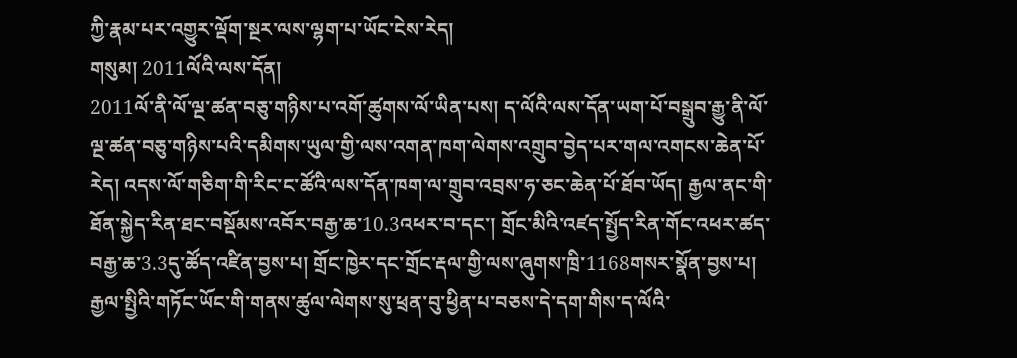ཀྱི་རྣམ་པར་འགྱུར་ལྡོག་སྔར་ལས་ལྷག་པ་ཡོང་ངེས་རེད།
གསུམ། 2011ལོའི་ལས་དོན།
2011ལོ་ནི་ལོ་ལྔ་ཚན་བཅུ་གཉིས་པ་འགོ་ཚུགས་ལོ་ཡིན་པས། ད་ལོའི་ལས་དོན་ཡག་པོ་བསྒྲུབ་རྒྱུ་ནི་ལོ་ལྔ་ཚན་བཅུ་གཉིས་པའི་དམིགས་ཡུལ་གྱི་ལས་འགན་ཁག་ལེགས་འགྲུབ་བྱེད་པར་གལ་འགངས་ཆེན་པོ་རེད། འདས་ལོ་གཅིག་གི་རིང་ང་ཚོའི་ལས་དོན་ཁག་ལ་གྲུབ་འབྲས་ཧ་ཅང་ཆེན་པོ་ཐོབ་ཡོད། རྒྱལ་ནང་གི་ཐོན་སྐྱེད་རིན་ཐང་བསྡོམས་འབོར་བརྒྱ་ཆ་10.3འཕར་བ་དང་། གྲོང་མིའི་འཛད་སྤྱོད་རིན་གོང་འཕར་ཚད་བརྒྱ་ཆ་3.3དུ་ཚོད་འཛིན་བྱས་པ། གྲོང་ཁྱེར་དང་གྲོང་རྡལ་གྱི་ལས་ཞུགས་ཁྲི་1168གསར་སྣོན་བྱས་པ། རྒྱལ་སྤྱིའི་གཏོང་ཡོང་གི་གནས་ཚུལ་ལེགས་སུ་ཕྲན་བུ་ཕྱིན་པ་བཅས་དེ་དག་གིས་ད་ལོའི་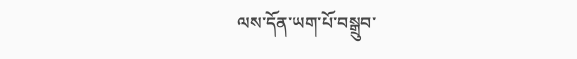ལས་དོན་ཡག་པོ་བསྒྲུབ་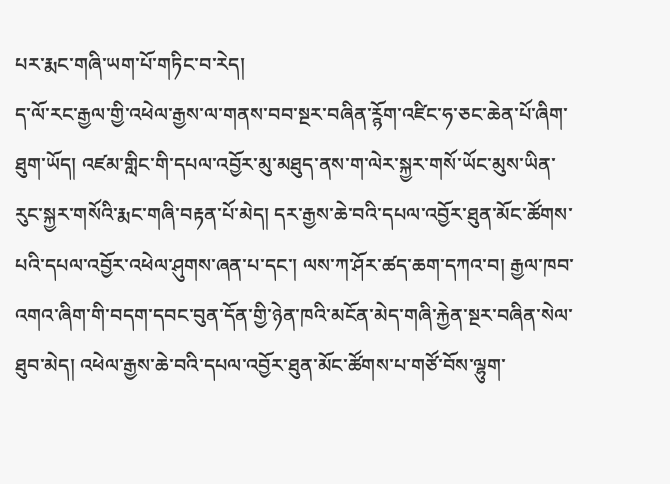པར་རྨང་གཞི་ཡག་པོ་གཏིང་བ་རེད།
ད་ལོ་རང་རྒྱལ་གྱི་འཕེལ་རྒྱས་ལ་གནས་བབ་སྔར་བཞིན་ཪྙོག་འཛིང་ཧ་ཅང་ཆེན་པོ་ཞིག་ཐུག་ཡོད། འཛམ་གླིང་གི་དཔལ་འབྱོར་མུ་མཐུད་ནས་ག་ལེར་སྐྱར་གསོ་ཡོང་མུས་ཡིན་རུང་སྐྱར་གསོའི་རྨང་གཞི་བརྟན་པོ་མེད། དར་རྒྱས་ཆེ་བའི་དཔལ་འབྱོར་ཐུན་མོང་ཚོགས་པའི་དཔལ་འབྱོར་འཕེལ་ཤུགས་ཞན་པ་དང་། ལས་ཀ་ཤོར་ཚད་ཆག་དཀའ་བ། རྒྱལ་ཁབ་འགའ་ཞིག་གི་བདག་དབང་བུན་དོན་གྱི་ཉེན་ཁའི་མངོན་མེད་གཞི་རྐྱེན་སྔར་བཞིན་སེལ་ཐུབ་མེད། འཕེལ་རྒྱས་ཆེ་བའི་དཔལ་འབྱོར་ཐུན་མོང་ཚོགས་པ་གཙོ་བོས་ལྷུག་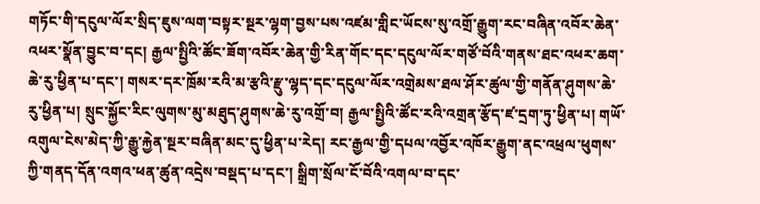གཏོང་གི་དངུལ་ལོར་སྲིད་ཇུས་ལག་བསྟར་སྔར་ལྷག་བྱས་པས་འཛམ་གླིང་ཡོངས་སུ་འགྲོ་རྒྱུག་རང་བཞིན་འབོར་ཆེན་འཕར་སྣོན་བྱུང་བ་དང། རྒྱལ་སྤྱིའི་ཚོང་ཟོག་འབོར་ཆེན་གྱི་རིན་གོང་དང་དངུལ་ལོར་གཙོ་བོའི་གནས་ཐང་འཕར་ཆག་ཆེ་རུ་ཕྱིན་པ་དང་། གསར་དར་ཁྲོམ་རའི་མ་རྩའི་རྫུ་ལྷད་དང་དངུལ་ལོར་འགྲེམས་ཐལ་ཤོར་ཚུལ་གྱི་གནོན་ཤུགས་ཆེ་རུ་ཕྱིན་པ། སྲུང་སྐྱོང་རིང་ལུགས་མུ་མཐུད་ཤུགས་ཆེ་རུ་འགྲོ་བ། རྒྱལ་སྤྱིའི་ཚོང་རའི་འགྲན་རྩོད་ཛ་དྲག་ཏུ་ཕྱིན་པ། གཡོ་འགུལ་ངེས་མེད་ཀྱི་རྒྱུ་རྐྱེན་སྔར་བཞིན་མང་དུ་ཕྱིན་པ་རེད། རང་རྒྱལ་གྱི་དཔལ་འབྱོར་འཁོར་རྒྱུག་ནང་འཕྲལ་ཕུགས་ཀྱི་གནད་དོན་འགའ་ཕན་ཚུན་འདྲེས་བསྡད་པ་དང་། སྒྲིག་སྲོལ་ངོ་བོའི་འགལ་བ་དང་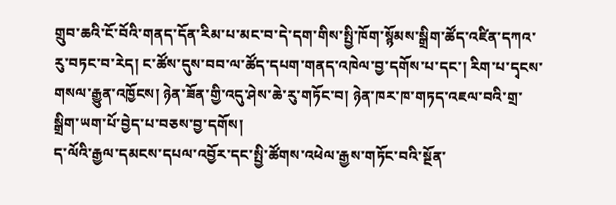གྲུབ་ཆའི་ངོ་བོའི་གནད་དོན་རིམ་པ་མང་བ་དེ་དག་གིས་སྤྱི་ཁོག་སྙོམས་སྒྲིག་ཚོད་འཛིན་དཀའ་རུ་བཏང་བ་རེད། ང་ཚོས་དུས་བབ་ལ་ཚོད་དཔག་གནད་འཁེལ་བྱ་དགོས་པ་དང་། རིག་པ་དྭངས་གསལ་རྒྱུན་འཁྱོངས། ཉེན་ཟོན་གྱི་འདུ་ཤེས་ཆེ་རུ་གཏོང་བ། ཉེན་ཁར་ཁ་གཏད་འཇལ་བའི་གྲ་སྒྲིག་ཡག་པོ་བྱེད་པ་བཅས་བྱ་དགོས།
ད་ལོའི་རྒྱལ་དམངས་དཔལ་འབྱོར་དང་སྤྱི་ཚོགས་འཕེལ་རྒྱས་གཏོང་བའི་སྔོན་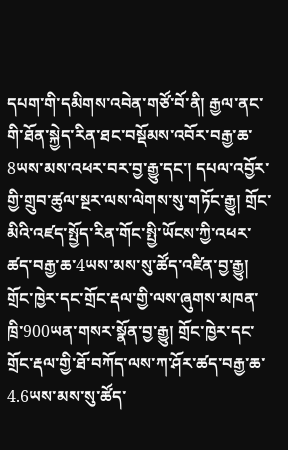དཔག་གི་དམིགས་འབེན་གཙོ་བོ་ནི། རྒྱལ་ནང་གི་ཐོན་སྐྱེད་རིན་ཐང་བསྡོམས་འབོར་བརྒྱ་ཆ་8ཡས་མས་འཕར་བར་བྱ་རྒྱུ་དང་། དཔལ་འབྱོར་གྱི་གྲུབ་ཚུལ་སྔར་ལས་ལེགས་སུ་གཏོང་རྒྱུ། གྲོང་མིའི་འཛད་སྤྱོད་རིན་གོང་སྤྱི་ཡོངས་ཀྱི་འཕར་ཚད་བརྒྱ་ཆ་4ཡས་མས་སུ་ཚོད་འཛིན་བྱ་རྒྱུ། གྲོང་ཁྱེར་དང་གྲོང་རྡལ་གྱི་ལས་ཞུགས་མཁན་ཁྲི་900ཡན་གསར་སྣོན་བྱ་རྒྱུ། གྲོང་ཁྱེར་དང་གྲོང་རྡལ་གྱི་ཐོ་བཀོད་ལས་ཀ་ཤོར་ཚད་བརྒྱ་ཆ་4.6ཡས་མས་སུ་ཚོད་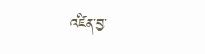འཛིན་བྱ་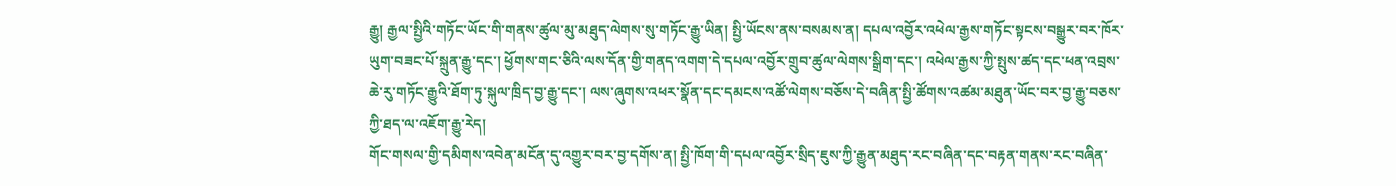རྒྱུ། རྒྱལ་སྤྱིའི་གཏོང་ཡོང་གི་གནས་ཚུལ་མུ་མཐུད་ལེགས་སུ་གཏོང་རྒྱུ་ཡིན། སྤྱི་ཡོངས་ནས་བསམས་ན། དཔལ་འབྱོར་འཕེལ་རྒྱས་གཏོང་སྟངས་བསྒྱུར་བར་ཁོར་ཡུག་བཟང་པོ་སྐྲུན་རྒྱུ་དང་། ཕྱོགས་གང་ཅིའི་ལས་དོན་གྱི་གནད་འགག་དེ་དཔལ་འབྱོར་གྲུབ་ཚུལ་ལེགས་སྒྲིག་དང་། འཕེལ་རྒྱས་ཀྱི་སྤུས་ཚད་དང་ཕན་འབྲས་ཆེ་རུ་གཏོང་རྒྱུའི་ཐོག་ཏུ་སྐུལ་ཁྲིད་བྱ་རྒྱུ་དང་། ལས་ཞུགས་འཕར་སྣོན་དང་དམངས་འཚོ་ལེགས་བཅོས་དེ་བཞིན་སྤྱི་ཚོགས་འཚམ་མཐུན་ཡོང་བར་བྱ་རྒྱུ་བཅས་ཀྱི་ཐད་ལ་འཇོག་རྒྱུ་རེད།
གོང་གསལ་གྱི་དམིགས་འབེན་མངོན་དུ་འགྱུར་བར་བྱ་དགོས་ན། སྤྱི་ཁོག་གི་དཔལ་འབྱོར་སྲིད་ཇུས་ཀྱི་རྒྱུན་མཐུད་རང་བཞིན་དང་བརྟན་གནས་རང་བཞིན་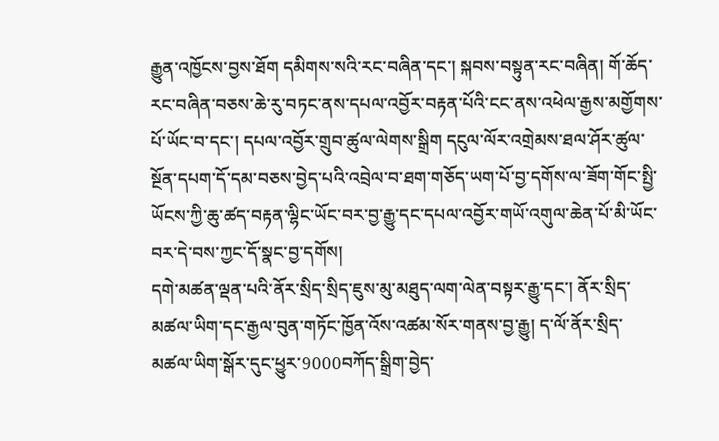རྒྱུན་འཁྱོངས་བྱས་ཐོག དམིགས་སའི་རང་བཞིན་དང་། སྐབས་བསྟུན་རང་བཞིན། གོ་ཆོད་རང་བཞིན་བཅས་ཆེ་རུ་བཏང་ནས་དཔལ་འབྱོར་བརྟན་པོའི་ངང་ནས་འཕེལ་རྒྱས་མགྱོགས་པོ་ཡོང་བ་དང་། དཔལ་འབྱོར་གྲུབ་ཚུལ་ལེགས་སྒྲིག དངུལ་ལོར་འགྲེམས་ཐལ་ཤོར་ཚུལ་སྔོན་དཔག་དོ་དམ་བཅས་བྱེད་པའི་འབྲེལ་བ་ཐག་གཅོད་ཡག་པོ་བྱ་དགོས་ལ་ཟོག་གོང་སྤྱི་ཡོངས་ཀྱི་ཆུ་ཚད་བརྟན་ལྷིང་ཡོང་བར་བྱ་རྒྱུ་དང་དཔལ་འབྱོར་གཡོ་འགུལ་ཆེན་པོ་མི་ཡོང་བར་དེ་བས་ཀྱང་དོ་སྣང་བྱ་དགོས།
དགེ་མཚན་ལྡན་པའི་ནོར་སྲིད་སྲིད་ཇུས་མུ་མཐུད་ལག་ལེན་བསྟར་རྒྱུ་དང་། ནོར་སྲིད་མཚལ་ཡིག་དང་རྒྱལ་བུན་གཏོང་ཁྱོན་འོས་འཚམ་སོར་གནས་བྱ་རྒྱུ། ད་ལོ་ནོར་སྲིད་མཚལ་ཡིག་སྒོར་དུང་ཕྱུར་9000བཀོད་སྒྲིག་བྱེད་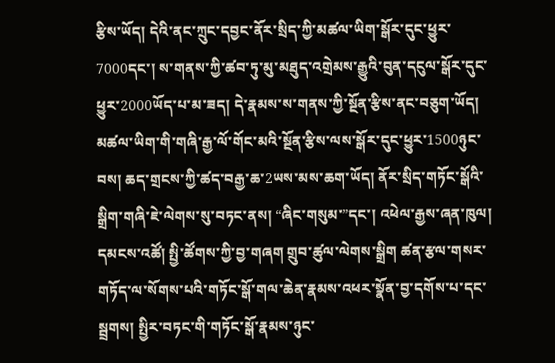རྩིས་ཡོད། དེའི་ནང་ཀྲུང་དབྱང་ནོར་སྲིད་ཀྱི་མཚལ་ཡིག་སྒོར་དུང་ཕྱུར་7000དང་། ས་གནས་ཀྱི་ཚབ་ཏུ་མུ་མཐུད་འགྲེམས་རྒྱུའི་བུན་དངུལ་སྒོར་དུང་ཕྱུར་2000ཡོད་པ་མ་ཟད། དེ་རྣམས་ས་གནས་ཀྱི་སྔོན་རྩིས་ནང་བཅུག་ཡོད། མཚལ་ཡིག་གི་གཞི་རྒྱ་ལོ་གོང་མའི་སྔོན་རྩིས་ལས་སྒོར་དུང་ཕྱུར་1500ཉུང་བས། ཆད་གྲངས་ཀྱི་ཚད་བརྒྱ་ཆ་2ཡས་མས་ཆག་ཡོད། ནོར་སྲིད་གཏོང་སྒོའི་སྒྲིག་གཞི་ཇེ་ལེགས་སུ་བཏང་ནས། “ཞིང་གསུམ་”དང་། འཕེལ་རྒྱས་ཞན་ཁུལ། དམངས་འཚོ། སྤྱི་ཚོགས་ཀྱི་བྱ་གཞག གྲུབ་ཚུལ་ལེགས་སྒྲིག ཚན་རྩལ་གསར་གཏོད་ལ་སོགས་པའི་གཏོང་སྒོ་གལ་ཆེན་རྣམས་འཕར་སྣོན་བྱ་དགོས་པ་དང་སྦྲགས། སྤྱིར་བཏང་གི་གཏོང་སྒོ་རྣམས་ཉུང་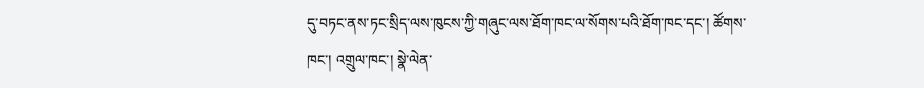དུ་བཏང་ནས་ཏང་སྲིད་ལས་ཁུངས་ཀྱི་གཞུང་ལས་ཐོག་ཁང་ལ་སོགས་པའི་ཐོག་ཁང་དང་། ཚོགས་ཁང་། འགྲུལ་ཁང་། སྣེ་ལེན་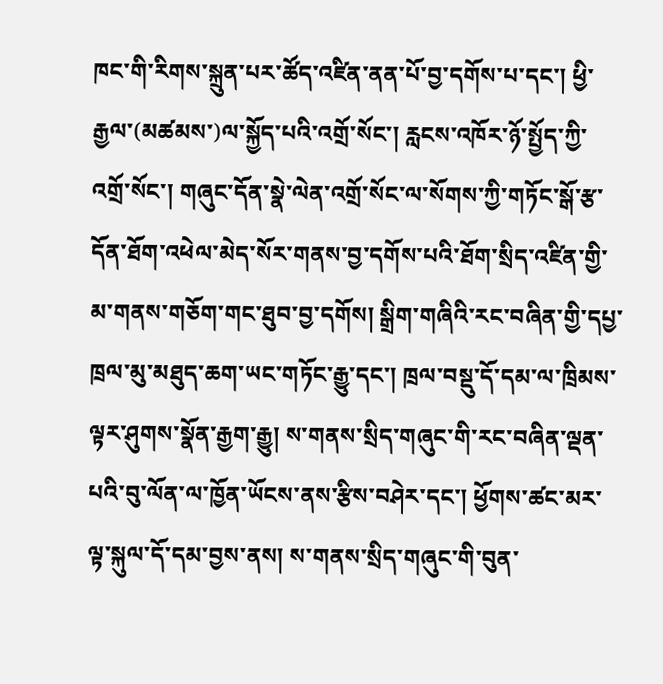ཁང་གི་རིགས་སྐྲུན་པར་ཚོད་འཛིན་ནན་པོ་བྱ་དགོས་པ་དང་། ཕྱི་རྒྱལ་(མཚམས་)ལ་སྐྱོད་པའི་འགྲོ་སོང་། རླངས་འཁོར་ཉོ་སྤྱོད་ཀྱི་འགྲོ་སོང་། གཞུང་དོན་སྣེ་ལེན་འགྲོ་སོང་ལ་སོགས་ཀྱི་གཏོང་སྒོ་རྩ་དོན་ཐོག་འཕེལ་མེད་སོར་གནས་བྱ་དགོས་པའི་ཐོག་སྲིད་འཛིན་གྱི་མ་གནས་གཅོག་གང་ཐུབ་བྱ་དགོས། སྒྲིག་གཞིའི་རང་བཞིན་གྱི་དཔྱ་ཁྲལ་མུ་མཐུད་ཆག་ཡང་གཏོང་རྒྱུ་དང་། ཁྲལ་བསྡུ་དོ་དམ་ལ་ཁྲིམས་ལྟར་ཤུགས་སྣོན་རྒྱག་རྒྱུ། ས་གནས་སྲིད་གཞུང་གི་རང་བཞིན་ལྡན་པའི་བུ་ལོན་ལ་ཁྱོན་ཡོངས་ནས་རྩིས་བཤེར་དང་། ཕྱོགས་ཚང་མར་ལྟ་སྐུལ་དོ་དམ་བྱས་ནས། ས་གནས་སྲིད་གཞུང་གི་བུན་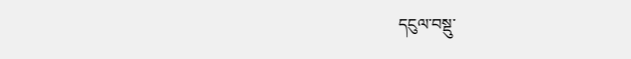དངུལ་བསྡུ་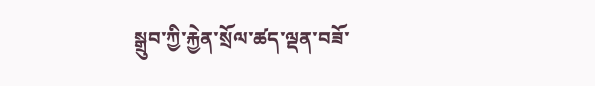སྒྲུབ་ཀྱི་རྐྱེན་སྲོལ་ཚད་ལྡན་བཟོ་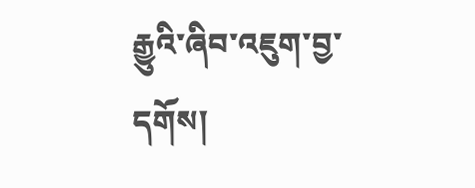རྒྱུའི་ཞིབ་འཇུག་བྱ་དགོས།